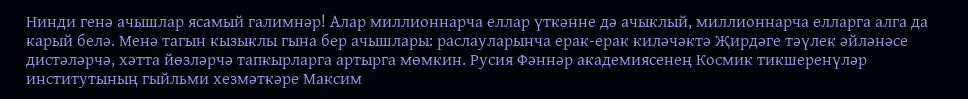Нинди генә ачышлар ясамый галимнәр! Алар миллионнарча еллар үткәнне дә ачыклый, миллионнарча елларга алга да карый белә. Менә тагын кызыклы гына бер ачышлары: раслауларынча ерак-ерак киләчәктә Җирдәге тәүлек әйләнәсе дистәләрчә, хәтта йөзләрчә тапкырларга артырга мөмкин. Русия Фәннәр академиясенең Космик тикшеренүләр институтының гыйльми хезмәткәре Максим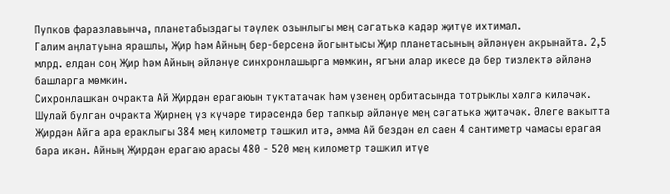Пупков фаразлавынча, планетабыздагы тәүлек озынлыгы мең сәгатькә кадәр җитүе ихтимал.
Галим аңлатуына ярашлы, Җир һәм Айның бер-берсенә йогынтысы Җир планетасының әйләнүен акрынайта. 2,5 млрд. елдан соң Җир һәм Айның әйләнүе синхронлашырга мөмкин, ягъни алар икесе дә бер тизлектә әйләнә башларга мөмкин.
Сихронлашкан очракта Ай Җирдән ерагаюын туктатачак һәм үзенең орбитасында тотрыклы хәлгә киләчәк. Шулай булган очракта Җирнең үз күчәре тирәсендә бер тапкыр әйләнүе мең сәгатькә җитәчәк. Әлеге вакытта Җирдән Айга ара ераклыгы 384 мең километр тәшкил итә, әмма Ай бездән ел саен 4 сантиметр чамасы ерагая бара икән. Айның Җирдән ерагаю арасы 480 - 520 мең километр тәшкил итүе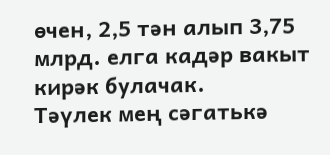өчен, 2,5 тән алып 3,75 млрд. елга кадәр вакыт кирәк булачак.
Тәүлек мең сәгатькә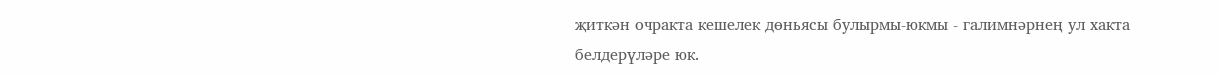җиткән очракта кешелек дөньясы булырмы-юкмы - галимнәрнең ул хакта белдерүләре юк.